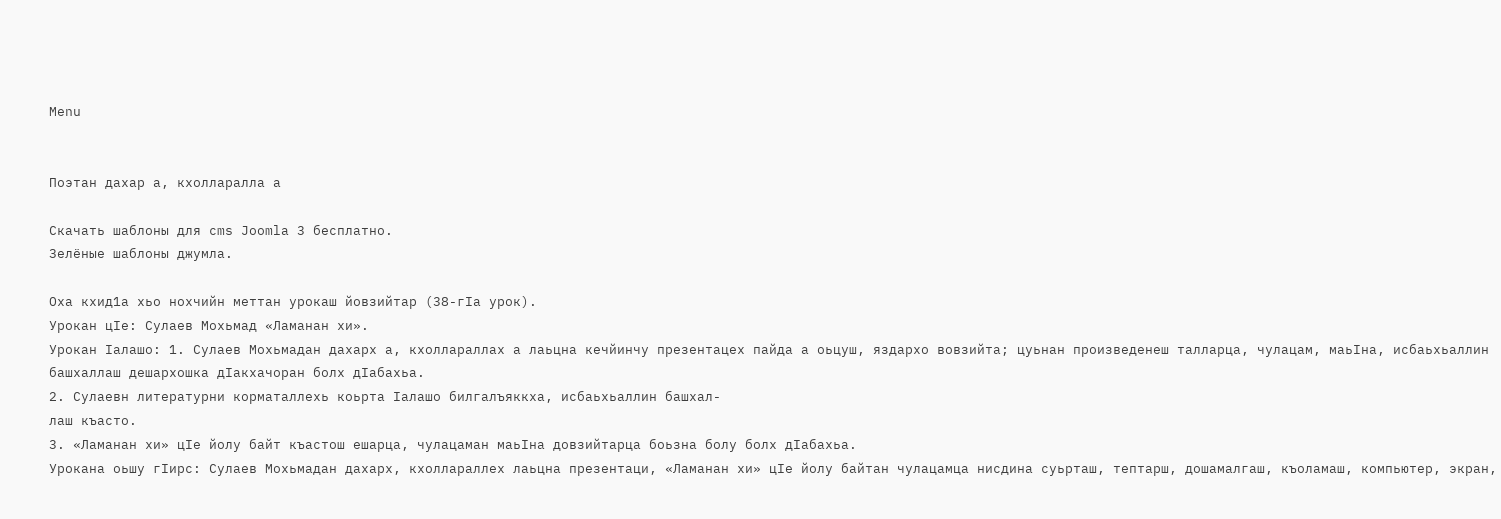Menu


Поэтан дахар а, кхолларалла а

Скачать шаблоны для cms Joomla 3 бесплатно.
Зелёные шаблоны джумла.

Оха кхид1а хьо нохчийн меттан урокаш йовзийтар (38-гIа урок).
Урокан цIе: Сулаев Мохьмад «Ламанан хи».
Урокан Iалашо: 1. Сулаев Мохьмадан дахарх а, кхоллараллах а лаьцна кечйинчу презентацех пайда а оьцуш, яздархо вовзийта; цуьнан произведенеш талларца, чулацам, маьIна, исбаьхьаллин башхаллаш дешархошка дIакхачоран болх дIабахьа.
2. Сулаевн литературни корматаллехь коьрта Iалашо билгалъяккха, исбаьхьаллин башхал-
лаш къасто.
3. «Ламанан хи» цIе йолу байт къастош ешарца, чулацаман маьIна довзийтарца боьзна болу болх дIабахьа.
Урокана оьшу гIирс: Сулаев Мохьмадан дахарх, кхоллараллех лаьцна презентаци, «Ламанан хи» цIе йолу байтан чулацамца нисдина суьрташ, тептарш, дошамалгаш, къоламаш, компьютер, экран,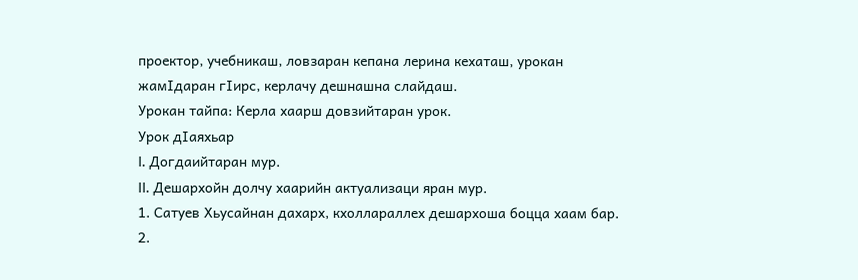проектор, учебникаш, ловзаран кепана лерина кехаташ, урокан жамIдаран гIирс, керлачу дешнашна слайдаш.
Урокан тайпа: Керла хаарш довзийтаран урок.
Урок дIаяхьар
I. Догдаийтаран мур.
II. Дешархойн долчу хаарийн актуализаци яран мур.
1. Сатуев Хьусайнан дахарх, кхоллараллех дешархоша боцца хаам бар.
2.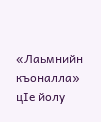«Лаьмнийн къоналла» цIе йолу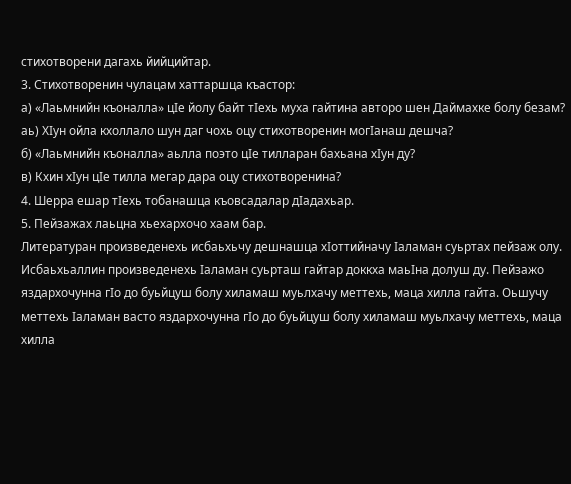стихотворени дагахь йийцийтар.
3. Стихотворенин чулацам хаттаршца къастор:
а) «Лаьмнийн къоналла» цIе йолу байт тIехь муха гайтина авторо шен Даймахке болу безам?
аь) ХIун ойла кхоллало шун даг чохь оцу стихотворенин могIанаш дешча?
б) «Лаьмнийн къоналла» аьлла поэто цIе тилларан бахьана хIун ду?
в) Кхин хIун цIе тилла мегар дара оцу стихотворенина?
4. Шерра ешар тIехь тобанашца къовсадалар дIадахьар.
5. Пейзажах лаьцна хьехархочо хаам бар.
Литературан произведенехь исбаьхьчу дешнашца хIоттийначу Iаламан суьртах пейзаж олу.
Исбаьхьаллин произведенехь Iаламан суьрташ гайтар доккха маьIна долуш ду. Пейзажо яздархочунна гIо до буьйцуш болу хиламаш муьлхачу меттехь, маца хилла гайта. Оьшучу меттехь Iаламан васто яздархочунна гIо до буьйцуш болу хиламаш муьлхачу меттехь, маца хилла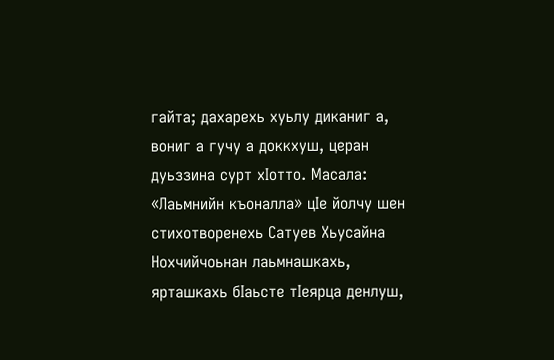гайта; дахарехь хуьлу диканиг а, вониг а гучу а доккхуш, церан дуьззина сурт хIотто. Масала: «Лаьмнийн къоналла» цIе йолчу шен стихотворенехь Сатуев Хьусайна Нохчийчоьнан лаьмнашкахь, ярташкахь бIаьсте тIеярца денлуш,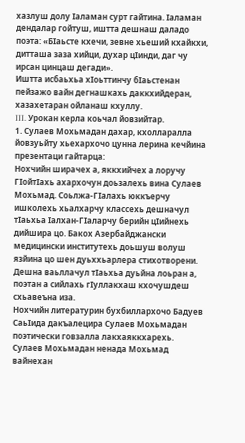хазлуш долу Iаламан сурт гайтина. Iаламан дендалар гойтуш, иштта дешнаш даладо поэта: «БIаьсте кхечи, зевне хьеший кхайкхи, дитташа заза хийци, духар цIинди, даг чу ирсан цинцаш дегади».
Иштта исбаьхьа хIоьттинчу бIаьстенан пейзажо вайн дегнашкахь даккхийдеран, хазахетаран ойланаш кхуллу.
III. Урокан керла коьчал йовзийтар.
1. Сулаев Мохьмадан дахар, кхолларалла йовзуьйту хьехархочо цунна лерина кечйина презентаци гайтарца:
Нохчийн ширачех а, яккхийчех а лоручу ГIойтIахь ахархочун доьзалехь вина Сулаев Мохьмад. Соьлжа-ГIалахь юккъерчу ишколехь хьалхарчу классехь дешначул тIаьхьа Iалхан-ГIаларчу берийн цIийнехь дийшира цо. Бакох Азербайджански медицински институтехь доьшуш волуш язйина цо шен дуьххьарлера стихотворени. Дешна ваьллачул тIаьхьа дуьйна лоьран а, поэтан а сийлахь гIуллакхаш кхочушдеш схьавеъна иза.
Нохчийн литературин бухбиллархочо Бадуев СаьIида дакъалецира Сулаев Мохьмадан поэтически говзалла лакхаяккхарехь.
Сулаев Мохьмадан ненада Мохьмад вайнехан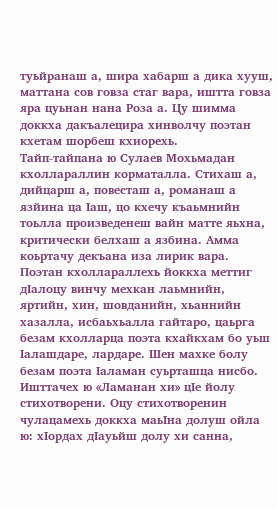туьйранаш а, шира хабарш а дика хууш, маттана сов говза стаг вара, иштта говза яра цуьнан нана Роза а. Цу шимма доккха дакъалецира хинволчу поэтан кхетам шорбеш кхиорехь.
Тайп-тайпана ю Сулаев Мохьмадан кхоллараллин корматалла. Стихаш а, дийцарш а, повесташ а, романаш а язйина ца Iаш, цо кхечу къаьмнийн тоьлла произведенеш вайн матте яьхна, критически белхаш а язбина. Амма коьртачу декъана иза лирик вара.
Поэтан кхоллараллехь йоккха меттиг дIалоцу винчу мехкан лаьмнийн, яртийн, хин, шовданийн, хьаннийн хазалла, исбаьхьалла гайтаро, цаьрга безам кхолларца поэта кхайкхам бо уьш Iалашдаре, лардаре. Шен махке болу безам поэта Iаламан суьрташца нисбо. Ишттачех ю «Ламанан хи» цIе йолу стихотворени. Оцу стихотворенин чулацамехь доккха маьIна долуш ойла ю: хIордах дIауьйш долу хи санна,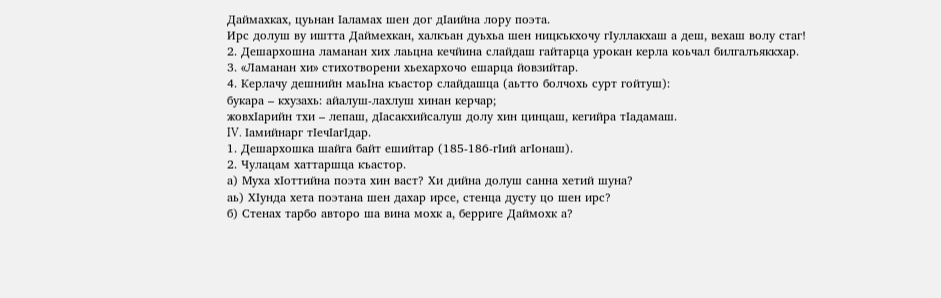Даймахках, цуьнан Iаламах шен дог дIаийна лору поэта.
Ирс долуш ву иштта Даймехкан, халкъан дуьхьа шен ницкъкхочу гIуллакхаш а деш, вехаш волу стаг!
2. Дешархошна ламанан хих лаьцна кечйина слайдаш гайтарца урокан керла коьчал билгалъяккхар.
3. «Ламанан хи» стихотворени хьехархочо ешарца йовзийтар.
4. Керлачу дешнийн маьIна къастор слайдашца (аьтто болчохь сурт гойтуш):
букара – кхузахь: айалуш-лахлуш хинан керчар;
жовхIарийн тхи – лепаш, дIасакхийсалуш долу хин цинцаш, кегийра тIадамаш.
IV. Iамийнарг тIечIагIдар.
1. Дешархошка шайга байт ешийтар (185-186-гIий агIонаш).
2. Чулацам хаттаршца къастор.
а) Муха хIоттийна поэта хин васт? Хи дийна долуш санна хетий шуна?
аь) ХIунда хета поэтана шен дахар ирсе, стенца дусту цо шен ирс?
б) Стенах тарбо авторо ша вина мохк а, берриге Даймохк а?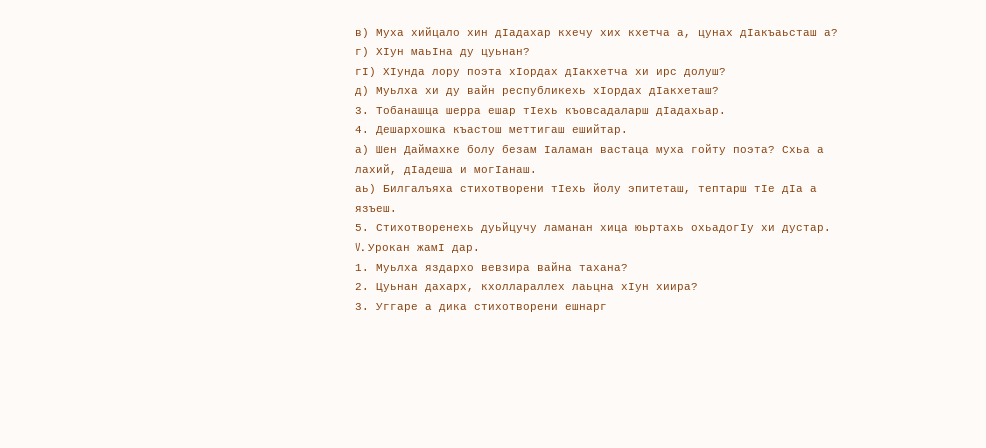в) Муха хийцало хин дIадахар кхечу хих кхетча а, цунах дIакъаьсташ а?
г) ХIун маьIна ду цуьнан?
гI) ХIунда лору поэта хIордах дIакхетча хи ирс долуш?
д) Муьлха хи ду вайн республикехь хIордах дIакхеташ?
3. Тобанашца шерра ешар тIехь къовсадаларш дIадахьар.
4. Дешархошка къастош меттигаш ешийтар.
а) Шен Даймахке болу безам Iаламан вастаца муха гойту поэта? Схьа а лахий, дIадеша и могIанаш.
аь) Билгалъяха стихотворени тIехь йолу эпитеташ, тептарш тIе дIа а язъеш.
5. Стихотворенехь дуьйцучу ламанан хица юьртахь охьадогIу хи дустар.
V. Урокан жамI дар.
1. Муьлха яздархо вевзира вайна тахана?
2. Цуьнан дахарх, кхоллараллех лаьцна хIун хиира?
3. Уггаре а дика стихотворени ешнарг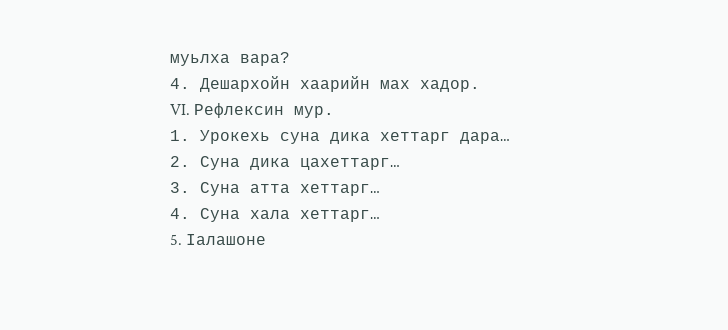муьлха вара?
4. Дешархойн хаарийн мах хадор.
VI. Рефлексин мур.
1. Урокехь суна дика хеттарг дара…
2. Суна дика цахеттарг…
3. Суна атта хеттарг…
4. Суна хала хеттарг…
5. Iалашоне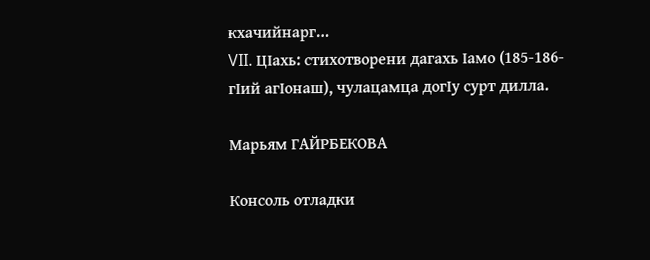кхачийнарг…
VII. ЦIахь: стихотворени дагахь Iамо (185-186-гIий агIонаш), чулацамца догIу сурт дилла.

Марьям ГАЙРБЕКОВА

Консоль отладки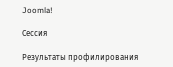Joomla!

Сессия

Результаты профилирования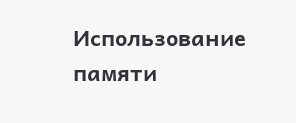Использование памяти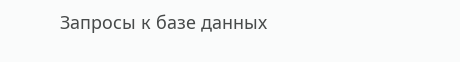Запросы к базе данных